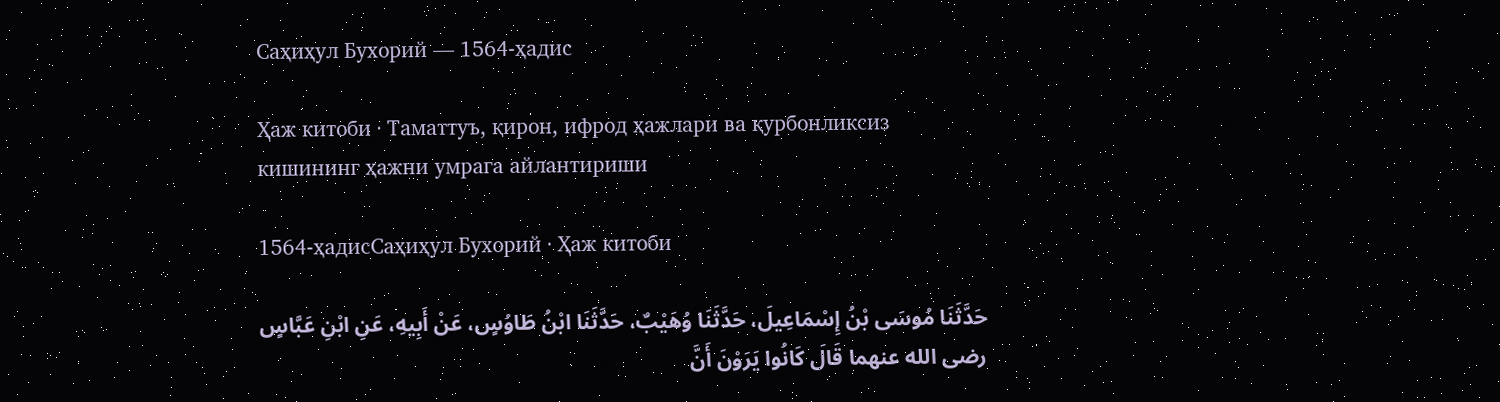Саҳиҳул Бухорий — 1564-ҳадис

Ҳаж китоби · Таматтуъ, қирон, ифрод ҳажлари ва қурбонликсиз кишининг ҳажни умрага айлантириши

1564-ҳадисСаҳиҳул Бухорий · Ҳаж китоби

حَدَّثَنَا مُوسَى بْنُ إِسْمَاعِيلَ، حَدَّثَنَا وُهَيْبٌ، حَدَّثَنَا ابْنُ طَاوُسٍ، عَنْ أَبِيهِ، عَنِ ابْنِ عَبَّاسٍ رضى الله عنهما قَالَ كَانُوا يَرَوْنَ أَنَّ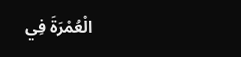الْعُمْرَةَ فِي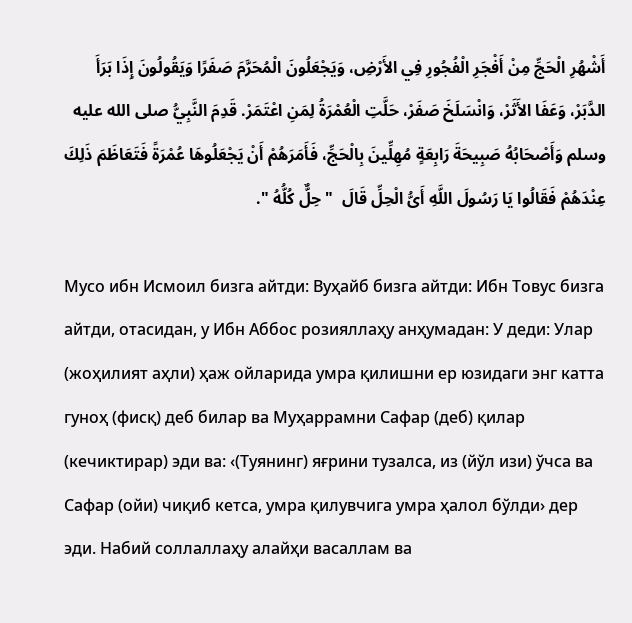أَشْهُرِ الْحَجِّ مِنْ أَفْجَرِ الْفُجُورِ فِي الأَرْضِ، وَيَجْعَلُونَ الْمُحَرَّمَ صَفَرًا وَيَقُولُونَ إِذَا بَرَأَ الدَّبَرْ، وَعَفَا الأَثَرْ، وَانْسَلَخَ صَفَرْ، حَلَّتِ الْعُمْرَةُ لِمَنِ اعْتَمَرْ. قَدِمَ النَّبِيُّ صلى الله عليه وسلم وَأَصْحَابُهُ صَبِيحَةَ رَابِعَةٍ مُهِلِّينَ بِالْحَجِّ، فَأَمَرَهُمْ أَنْ يَجْعَلُوهَا عُمْرَةً فَتَعَاظَمَ ذَلِكَ عِنْدَهُمْ فَقَالُوا يَا رَسُولَ اللَّهِ أَىُّ الْحِلِّ قَالَ  " حِلٌّ كُلُّهُ ".

Мусо ибн Исмоил бизга айтди: Вуҳайб бизга айтди: Ибн Товус бизга айтди, отасидан, у Ибн Аббос розияллаҳу анҳумадан: У деди: Улар (жоҳилият аҳли) ҳаж ойларида умра қилишни ер юзидаги энг катта гуноҳ (фисқ) деб билар ва Муҳаррамни Сафар (деб) қилар (кечиктирар) эди ва: ‹(Туянинг) яғрини тузалса, из (йўл изи) ўчса ва Сафар (ойи) чиқиб кетса, умра қилувчига умра ҳалол бўлди› дер эди. Набий соллаллаҳу алайҳи васаллам ва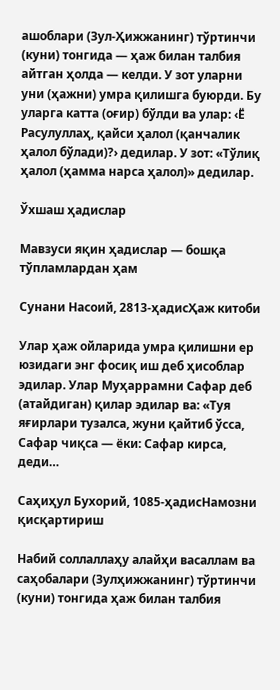ашоблари (Зул-Ҳижжанинг) тўртинчи (куни) тонгида — ҳаж билан талбия айтган ҳолда — келди. У зот уларни уни (ҳажни) умра қилишга буюрди. Бу уларга катта (оғир) бўлди ва улар: ‹Ё Расулуллаҳ, қайси ҳалол (қанчалик ҳалол бўлади)?› дедилар. У зот: «Тўлиқ ҳалол (ҳамма нарса ҳалол)» дедилар.

Ўхшаш ҳадислар

Мавзуси яқин ҳадислар — бошқа тўпламлардан ҳам

Сунани Насоий, 2813-ҳадисҲаж китоби

Улар ҳаж ойларида умра қилишни ер юзидаги энг фосиқ иш деб ҳисоблар эдилар. Улар Муҳаррамни Сафар деб (атайдиган) қилар эдилар ва: «Туя яғирлари тузалса, жуни қайтиб ўсса, Сафар чиқса — ёки: Сафар кирса, деди…

Саҳиҳул Бухорий, 1085-ҳадисНамозни қисқартириш

Набий соллаллаҳу алайҳи васаллам ва саҳобалари (Зулҳижжанинг) тўртинчи (куни) тонгида ҳаж билан талбия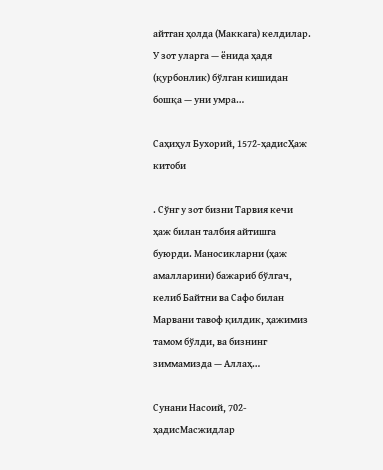айтган ҳолда (Маккага) келдилар. У зот уларга — ёнида ҳадя (қурбонлик) бўлган кишидан бошқа — уни умра…

Саҳиҳул Бухорий, 1572-ҳадисҲаж китоби

. Сўнг у зот бизни Тарвия кечи ҳаж билан талбия айтишга буюрди. Маносикларни (ҳаж амалларини) бажариб бўлгач, келиб Байтни ва Сафо билан Марвани тавоф қилдик, ҳажимиз тамом бўлди, ва бизнинг зиммамизда — Аллаҳ…

Сунани Насоий, 702-ҳадисМасжидлар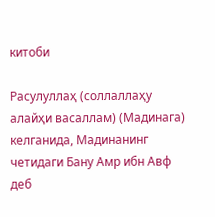китоби

Расулуллаҳ (соллаллаҳу алайҳи васаллам) (Мадинага) келганида, Мадинанинг четидаги Бану Амр ибн Авф деб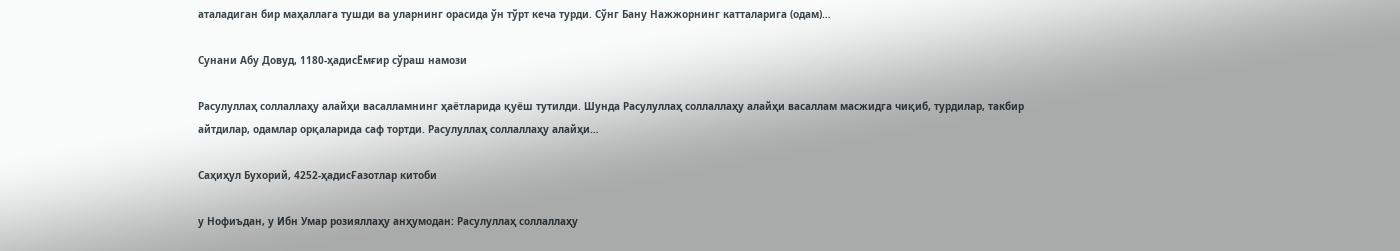аталадиган бир маҳаллага тушди ва уларнинг орасида ўн тўрт кеча турди. Сўнг Бану Нажжорнинг катталарига (одам)…

Сунани Абу Довуд, 1180-ҳадисЁмғир сўраш намози

Расулуллаҳ соллаллаҳу алайҳи васалламнинг ҳаётларида қуёш тутилди. Шунда Расулуллаҳ соллаллаҳу алайҳи васаллам масжидга чиқиб, турдилар, такбир айтдилар, одамлар орқаларида саф тортди. Расулуллаҳ соллаллаҳу алайҳи…

Саҳиҳул Бухорий, 4252-ҳадисҒазотлар китоби

у Нофиъдан, у Ибн Умар розияллаҳу анҳумодан: Расулуллаҳ соллаллаҳу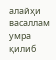алайҳи васаллам умра қилиб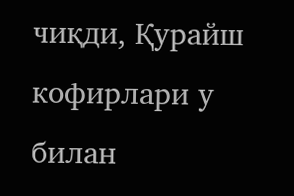чиқди, Қурайш кофирлари у билан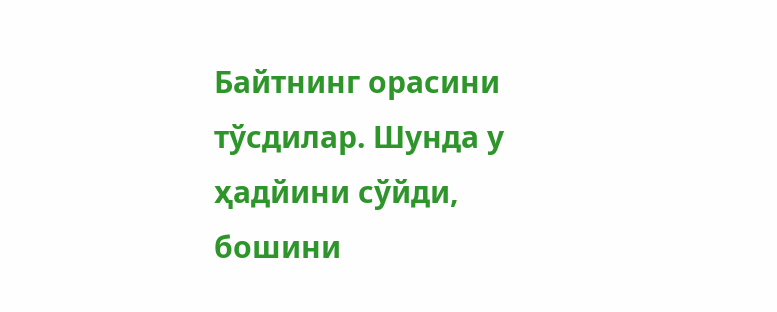Байтнинг орасини тўсдилар. Шунда у ҳадйини сўйди, бошини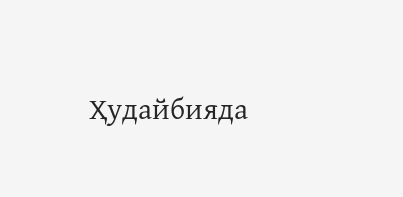Ҳудайбияда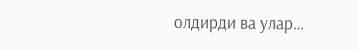олдирди ва улар…